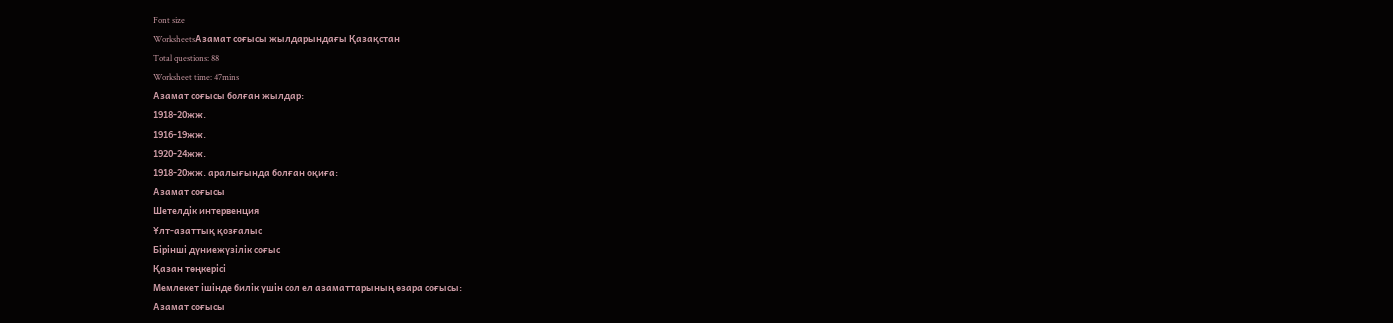Font size
WorksheetsАзамат соғысы жылдарындағы Қазақстан
Total questions: 88
Worksheet time: 47mins
Азамат соғысы болған жылдар:
1918-20жж.
1916-19жж.
1920-24жж.
1918-20жж. аралығында болған оқиға:
Азамат соғысы
Шетелдік интервенция
Ұлт-азаттық қозғалыс
Бірінші дүниежүзілік соғыс
Қазан төңкерісі
Мемлекет ішінде билік үшін сол ел азаматтарының өзара соғысы:
Азамат соғысы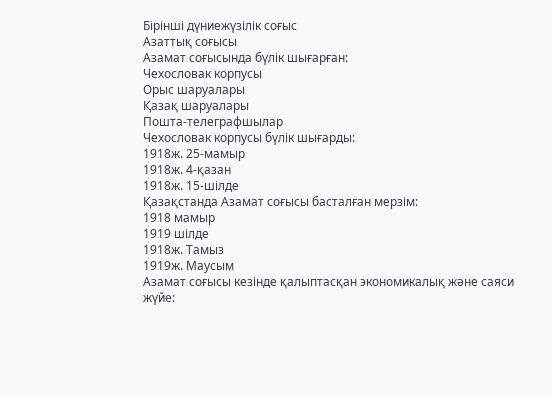Бірінші дүниежүзілік соғыс
Азаттық соғысы
Азамат соғысында бүлік шығарған:
Чехословак корпусы
Орыс шаруалары
Қазақ шаруалары
Пошта-телеграфшылар
Чехословак корпусы бүлік шығарды:
1918ж. 25-мамыр
1918ж. 4-қазан
1918ж. 15-шілде
Қазақстанда Азамат соғысы басталған мерзім:
1918 мамыр
1919 шілде
1918ж. Тамыз
1919ж. Маусым
Азамат соғысы кезінде қалыптасқан экономикалық және саяси жүйе: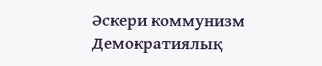Әскери коммунизм
Демократиялық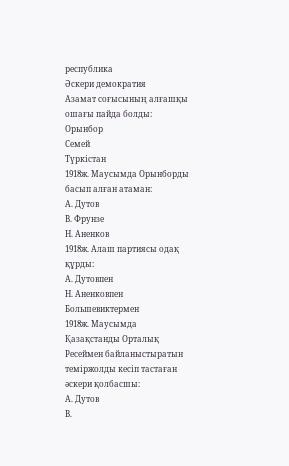республика
Әскери демократия
Азамат соғысының алғашқы ошағы пайда болды:
Орынбор
Семей
Түркістан
1918ж. Маусымда Орынборды басып алған атаман:
А. Дутов
В. Фрунзе
Н. Аненков
1918ж. Алаш партиясы одақ құрды:
А. Дутовпен
Н. Аненковпен
Большевиктермен
1918ж. Маусымда Қазақстанды Орталық Ресеймен байланыстыратын теміржолды кесіп тастаған әскери қолбасшы:
А. Дутов
В.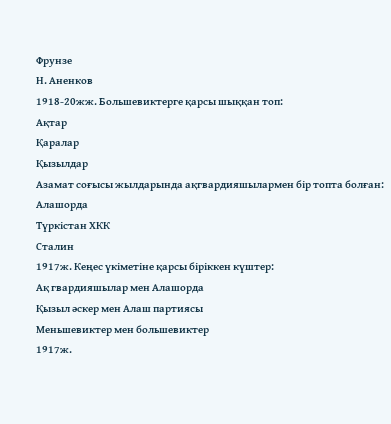Фрунзе
Н. Аненков
1918-20жж. Большевиктерге қарсы шыққан топ:
Ақтар
Қаралар
Қызылдар
Азамат соғысы жылдарында ақгвардияшылармен бір топта болған:
Алашорда
Түркістан ХКК
Сталин
1917ж. Кеңес үкіметіне қарсы біріккен күштер:
Ақ гвардияшылар мен Алашорда
Қызыл әскер мен Алаш партиясы
Меньшевиктер мен большевиктер
1917ж.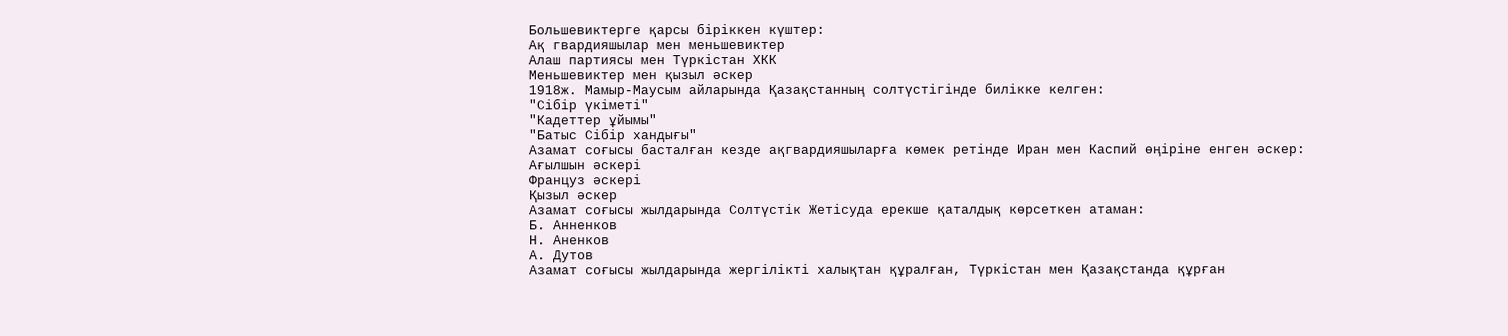Большевиктерге қарсы біріккен күштер:
Ақ гвардияшылар мен меньшевиктер
Алаш партиясы мен Түркістан ХКК
Меньшевиктер мен қызыл әскер
1918ж. Мамыр-Маусым айларында Қазақстанның солтүстігінде билікке келген:
"Сібір үкіметі"
"Кадеттер ұйымы"
"Батыс Сібір хандығы"
Азамат соғысы басталған кезде ақгвардияшыларға көмек ретінде Иран мен Каспий өңіріне енген әскер:
Ағылшын әскері
Француз әскері
Қызыл әскер
Азамат соғысы жылдарында Солтүстік Жетісуда ерекше қаталдық көрсеткен атаман:
Б. Анненков
Н. Аненков
А. Дутов
Азамат соғысы жылдарында жергілікті халықтан құралған, Түркістан мен Қазақстанда құрған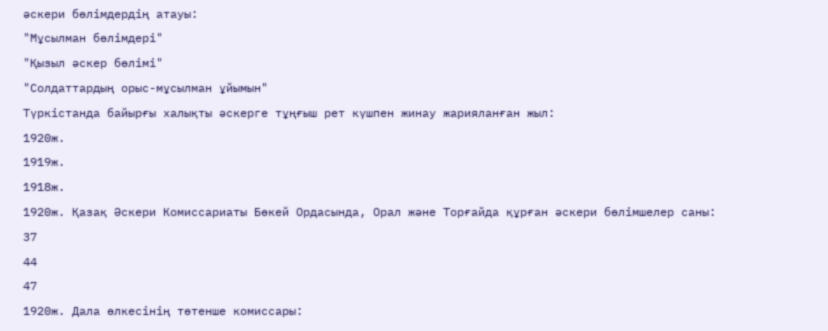әскери бөлімдердің атауы:
"Мұсылман бөлімдері"
"Қызыл әскер бөлімі"
"Солдаттардың орыс-мұсылман ұйымын"
Түркістанда байырғы халықты әскерге тұңғыш рет күшпен жинау жарияланған жыл:
1920ж.
1919ж.
1918ж.
1920ж. Қазақ Әскери Комиссариаты Бөкей Ордасында, Орал және Торғайда құрған әскери бөлімшелер саны:
37
44
47
1920ж. Дала өлкесінің төтенше комиссары: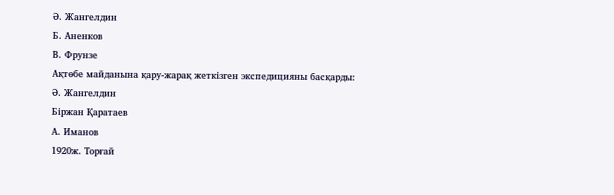Ә. Жангелдин
Б. Аненков
В. Фрунзе
Ақтөбе майданына қару-жарақ жеткізген экспедицияны басқарды:
Ә. Жангелдин
Біржан Қаратаев
А. Иманов
1920ж. Торғай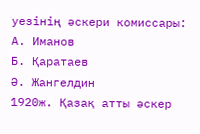уезінің әскери комиссары:
А. Иманов
Б. Қаратаев
Ә. Жангелдин
1920ж. Қазақ атты әскер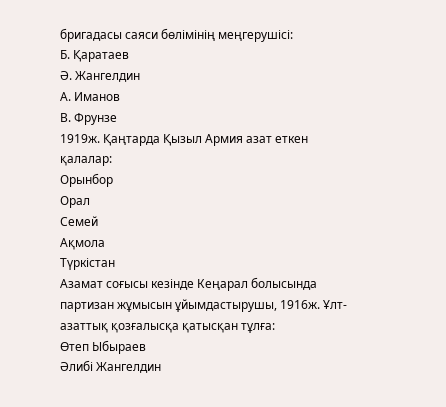бригадасы саяси бөлімінің меңгерушісі:
Б. Қаратаев
Ә. Жангелдин
А. Иманов
В. Фрунзе
1919ж. Қаңтарда Қызыл Армия азат еткен қалалар:
Орынбор
Орал
Семей
Ақмола
Түркістан
Азамат соғысы кезінде Кеңарал болысында партизан жұмысын ұйымдастырушы, 1916ж. Ұлт-азаттық қозғалысқа қатысқан тұлға:
Өтеп Ыбыраев
Әлибі Жангелдин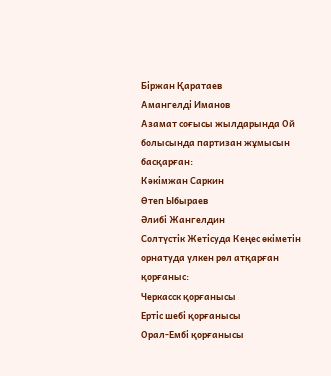Біржан Қаратаев
Амангелді Иманов
Азамат соғысы жылдарында Ой болысында партизан жұмысын басқарған:
Кәкімжан Саркин
Өтеп Ыбыраев
Әлибі Жангелдин
Солтүстік Жетісуда Кеңес өкіметін орнатуда үлкен рөл атқарған қорғаныс:
Черкасск қорғанысы
Ертіс шебі қорғанысы
Орал-Ембі қорғанысы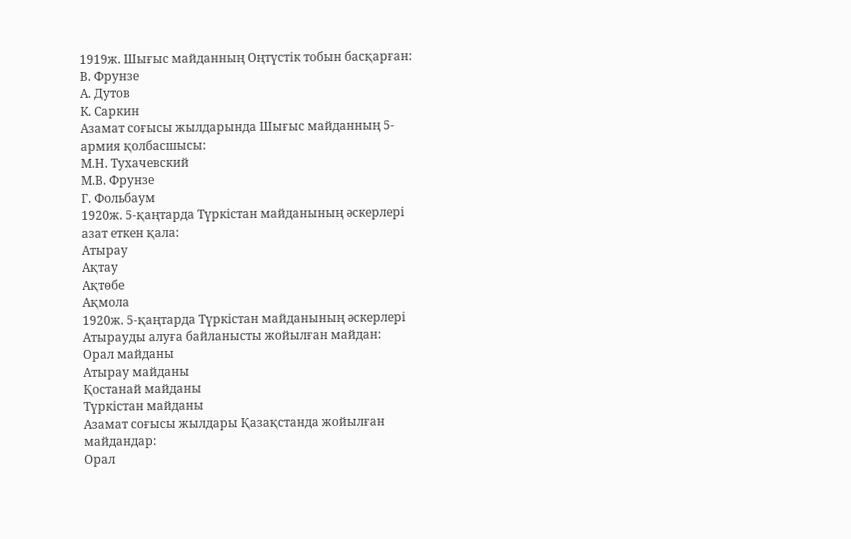1919ж. Шығыс майданның Оңтүстік тобын басқарған:
В. Фрунзе
А. Дутов
К. Саркин
Азамат соғысы жылдарында Шығыс майданның 5-армия қолбасшысы:
М.Н. Тухачевский
М.В. Фрунзе
Г. Фольбаум
1920ж. 5-қаңтарда Түркістан майданының әскерлері азат еткен қала:
Атырау
Ақтау
Ақтөбе
Ақмола
1920ж. 5-қаңтарда Түркістан майданының әскерлері Атырауды алуға байланысты жойылған майдан:
Орал майданы
Атырау майданы
Қостанай майданы
Түркістан майданы
Азамат соғысы жылдары Қазақстанда жойылған майдандар:
Орал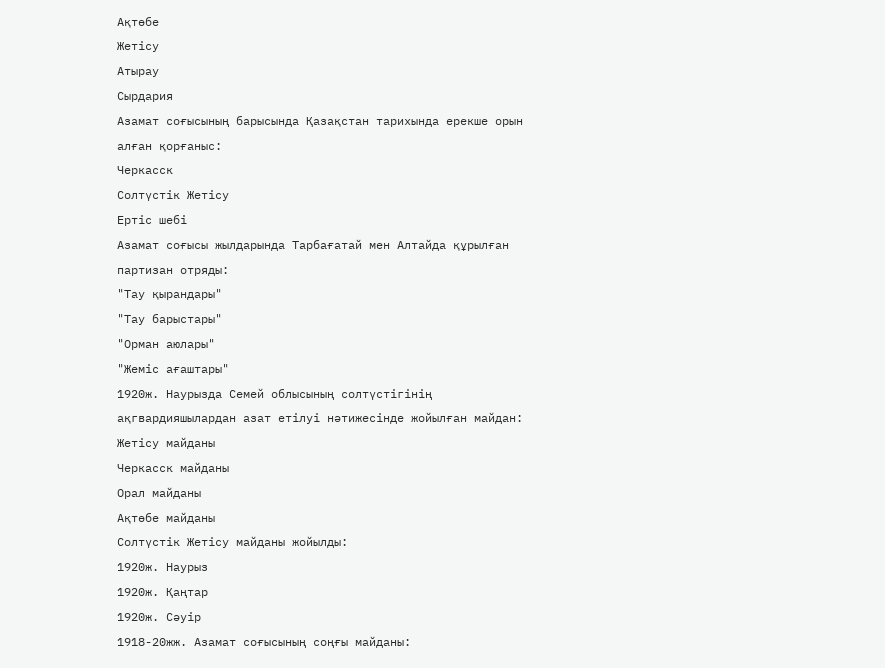Ақтөбе
Жетісу
Атырау
Сырдария
Азамат соғысының барысында Қазақстан тарихында ерекше орын алған қорғаныс:
Черкасск
Солтүстік Жетісу
Ертіс шебі
Азамат соғысы жылдарында Тарбағатай мен Алтайда құрылған партизан отряды:
"Тау қырандары"
"Тау барыстары"
"Орман аюлары"
"Жеміс ағаштары"
1920ж. Наурызда Семей облысының солтүстігінің ақгвардияшылардан азат етілуі нәтижесінде жойылған майдан:
Жетісу майданы
Черкасск майданы
Орал майданы
Ақтөбе майданы
Солтүстік Жетісу майданы жойылды:
1920ж. Наурыз
1920ж. Қаңтар
1920ж. Сәуір
1918-20жж. Азамат соғысының соңғы майданы: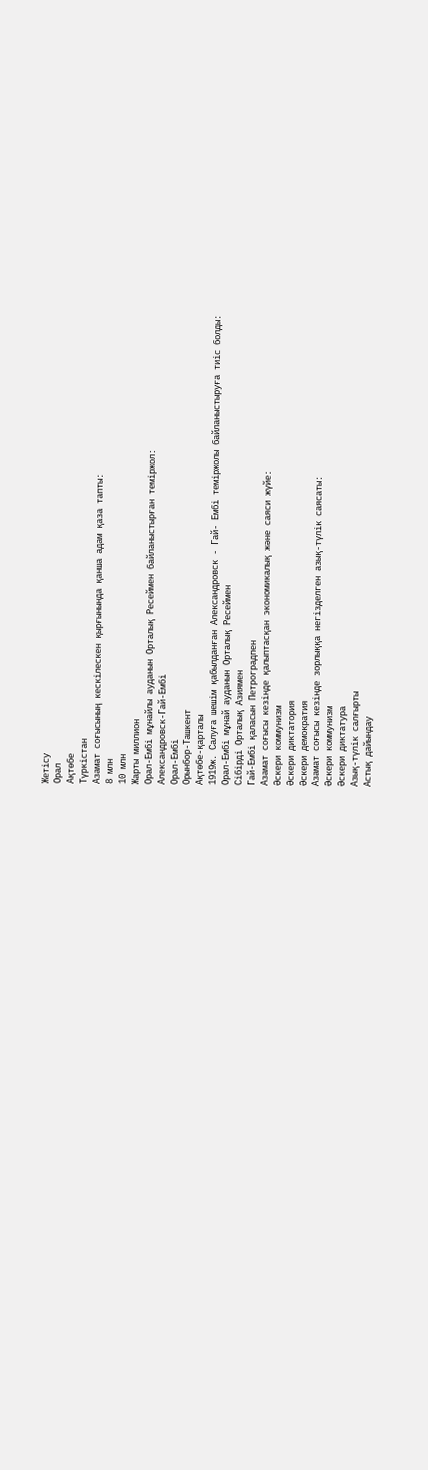Жетісу
Орал
Ақтөбе
Түркістан
Азамат соғысының кескілескен қырғынында қанша адам қаза тапты:
8 млн
10 млн
Жарты миллион
Орал-Ембі мұнайлы ауданын Орталық Ресеймен байланыстырған теміржол:
Александровск-Гай-Ембі
Орал-Ембі
Орынбор-Ташкент
Ақтөбе-қарталы
1919ж. Салуға шешім қабылданған Александровск - Гай- Ембі теміржолы байланыстыруға тиіс болды:
Орал-Ембі мұнай ауданын Орталық Ресеймен
Сібірді Орталық Азиямен
Гай-Ембі қаласын Петроградпен
Азамат соғысы кезінде қалыптасқан экономикалық және саяси жүйе:
Әскери коммунизм
Әскери диктатория
Әскери демократия
Азамат соғысы кезінде зорлыққа негізделген азық-түлік саясаты:
Әскери коммунизм
Әскери диктатура
Азық-түлік салғырты
Астық дайындау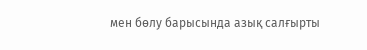мен бөлу барысында азық салғырты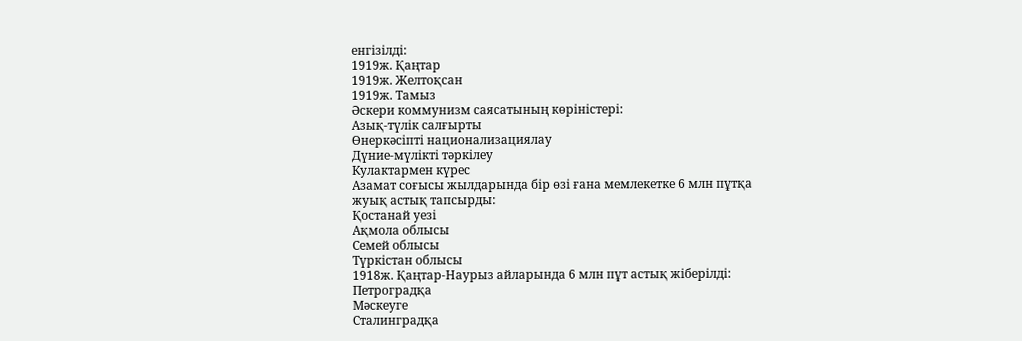енгізілді:
1919ж. Қаңтар
1919ж. Желтоқсан
1919ж. Тамыз
Әскери коммунизм саясатының көріністері:
Азық-түлік салғырты
Өнеркәсіпті национализациялау
Дүние-мүлікті тәркілеу
Кулактармен күрес
Азамат соғысы жылдарында бір өзі ғана мемлекетке 6 млн пұтқа жуық астық тапсырды:
Қостанай уезі
Ақмола облысы
Семей облысы
Түркістан облысы
1918ж. Қаңтар-Наурыз айларында 6 млн пұт астық жіберілді:
Петроградқа
Мәскеуге
Сталинградқа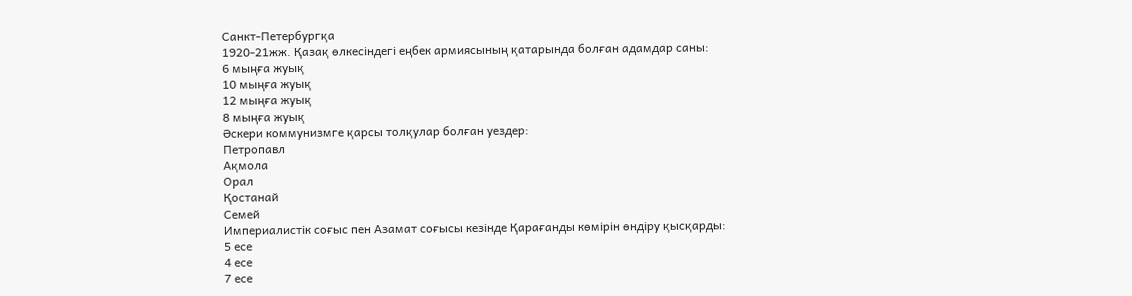Санкт-Петербургқа
1920-21жж. Қазақ өлкесіндегі еңбек армиясының қатарында болған адамдар саны:
6 мыңға жуық
10 мыңға жуық
12 мыңға жуық
8 мыңға жуық
Әскери коммунизмге қарсы толқулар болған уездер:
Петропавл
Ақмола
Орал
Қостанай
Семей
Империалистік соғыс пен Азамат соғысы кезінде Қарағанды көмірін өндіру қысқарды:
5 есе
4 есе
7 есе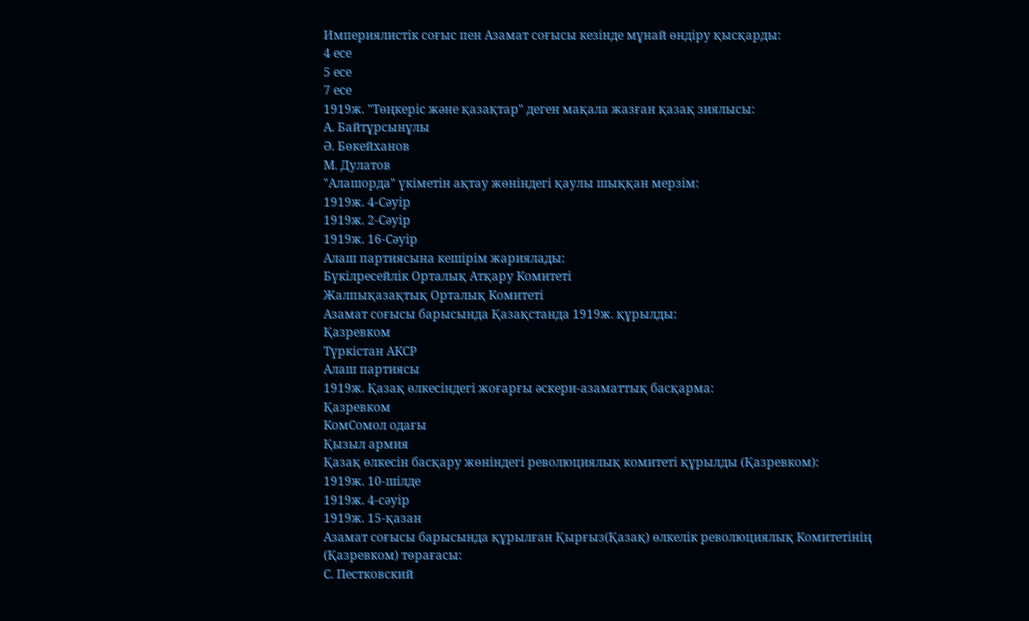Империялистік соғыс пен Азамат соғысы кезінде мұнай өндіру қысқарды:
4 есе
5 есе
7 есе
1919ж. "Төңкеріс және қазақтар" деген мақала жазған қазақ зиялысы:
А. Байтұрсынұлы
Ә. Бөкейханов
М. Дулатов
"Алашорда" үкіметін ақтау жөніндегі қаулы шыққан мерзім:
1919ж. 4-Сәуір
1919ж. 2-Сәуір
1919ж. 16-Сәуір
Алаш партиясына кешірім жариялады:
Бүкілресейлік Орталық Атқару Комитеті
Жалпықазақтық Орталық Комитеті
Азамат соғысы барысында Қазақстанда 1919ж. құрылды:
Қазревком
Түркістан АКСР
Алаш партиясы
1919ж. Қазақ өлкесіндегі жоғарғы әскери-азаматтық басқарма:
Қазревком
КомСомол одағы
Қызыл армия
Қазақ өлкесін басқару жөніндегі революциялық комитеті құрылды (Қазревком):
1919ж. 10-шілде
1919ж. 4-сәуір
1919ж. 15-қазан
Азамат соғысы барысында құрылған Қырғыз(Қазақ) өлкелік революциялық Комитетінің (Қазревком) төрағасы:
С. Пестковский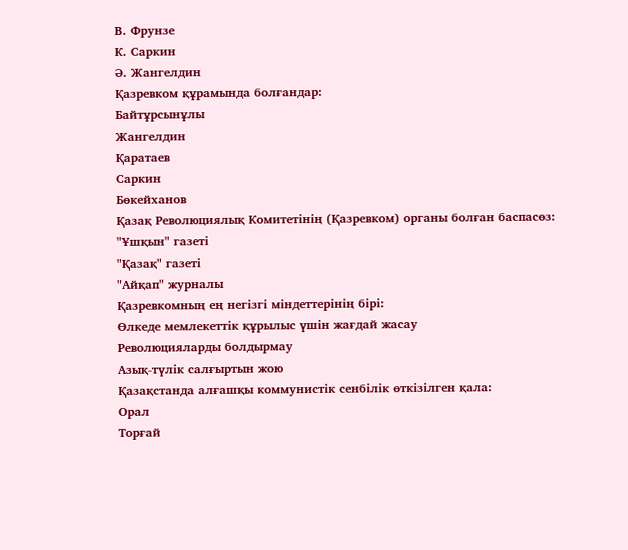В. Фрунзе
К. Саркин
Ә. Жангелдин
Қазревком құрамында болғандар:
Байтұрсынұлы
Жангелдин
Қаратаев
Саркин
Бөкейханов
Қазақ Революциялық Комитетінің (Қазревком) органы болған баспасөз:
"Ұшқын" газеті
"Қазақ" газеті
"Айқап" журналы
Қазревкомның ең негізгі міндеттерінің бірі:
Өлкеде мемлекеттік құрылыс үшін жағдай жасау
Революцияларды болдырмау
Азық-түлік салғыртын жою
Қазақстанда алғашқы коммунистік сенбілік өткізілген қала:
Орал
Торғай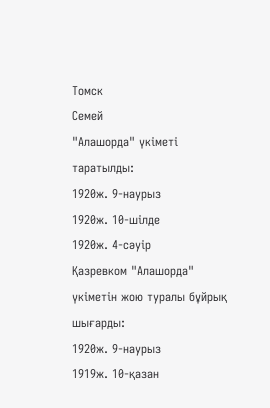Томск
Семей
"Алашорда" үкіметі таратылды:
1920ж. 9-наурыз
1920ж. 10-шілде
1920ж. 4-сәуір
Қазревком "Алашорда" үкіметін жою туралы бұйрық шығарды:
1920ж. 9-наурыз
1919ж. 10-қазан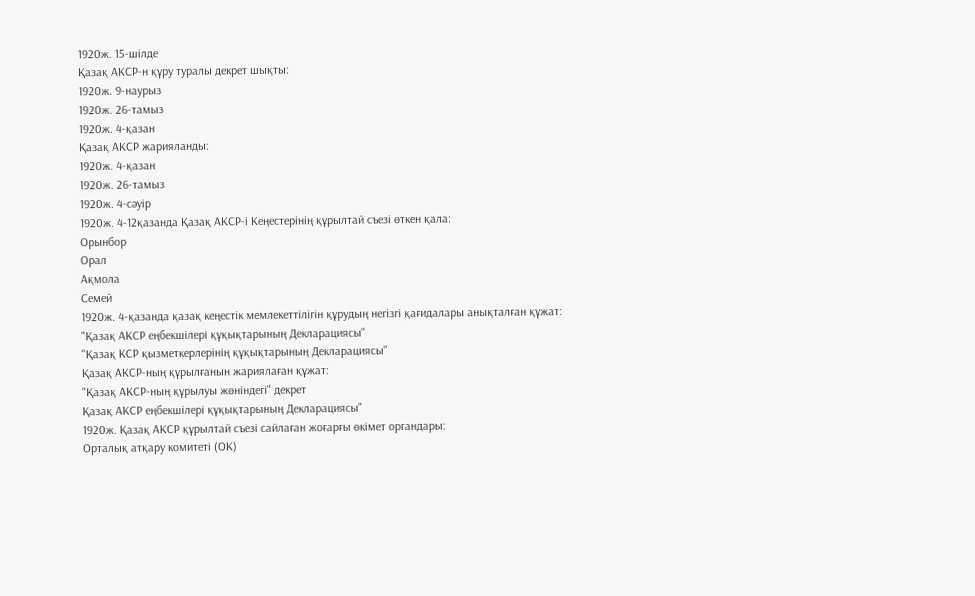1920ж. 15-шілде
Қазақ АКСР-н құру туралы декрет шықты:
1920ж. 9-наурыз
1920ж. 26-тамыз
1920ж. 4-қазан
Қазақ АКСР жарияланды:
1920ж. 4-қазан
1920ж. 26-тамыз
1920ж. 4-сәуір
1920ж. 4-12қазанда Қазақ АКСР-і Кеңестерінің құрылтай съезі өткен қала:
Орынбор
Орал
Ақмола
Семей
1920ж. 4-қазанда қазақ кеңестік мемлекеттілігін құрудың негізгі қағидалары анықталған құжат:
"Қазақ АКСР еңбекшілері құқықтарының Декларациясы"
"Қазақ КСР қызметкерлерінің құқықтарының Декларациясы"
Қазақ АКСР-ның құрылғанын жариялаған құжат:
"Қазақ АКСР-ның құрылуы жөніндегі" декрет
Қазақ АКСР еңбекшілері құқықтарының Декларациясы"
1920ж. Қазақ АКСР құрылтай съезі сайлаған жоғарғы өкімет органдары:
Орталық атқару комитеті (ОК)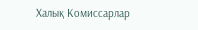Халық Комиссарлар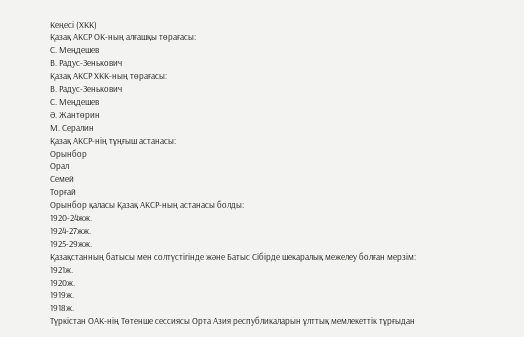Кеңесі (ХКК)
Қазақ АКСР ОК-ның алғашқы төрағасы:
С. Меңдешев
В. Радус-Зенькович
Қазақ АКСР ХКК-ның төрағасы:
В. Радус-Зенькович
С. Меңдешев
Ә. Жантөрин
М. Сералин
Қазақ АКСР-нің тұңғыш астанасы:
Орынбор
Орал
Семей
Торғай
Орынбор қаласы Қазақ АКСР-ның астанасы болды:
1920-24жж.
1924-27жж.
1925-29жж.
Қазақстанның батысы мен солтүстігінде және Батыс Сібірде шекаралық межелеу болған мерзім:
1921ж.
1920ж.
1919ж.
1918ж.
Түркістан ОАК-нің Төтенше сессиясы Орта Азия республикаларын ұлттық мемлекеттік тұрғыдан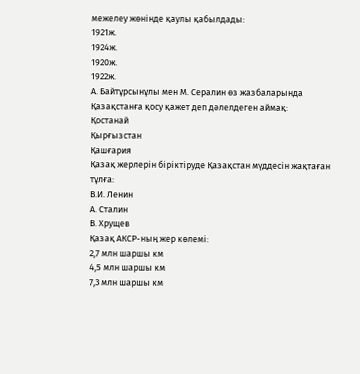межелеу жөнінде қаулы қабылдады:
1921ж.
1924ж.
1920ж.
1922ж.
А. Байтұрсынұлы мен М. Сералин өз жазбаларында Қазақстанға қосу қажет деп дәлелдеген аймақ:
Қостанай
Қырғызстан
Қашғария
Қазақ жерлерін біріктіруде Қазақстан мүддесін жақтаған тұлға:
В.И. Ленин
А. Сталин
В. Хрущев
Қазақ АКСР-ның жер көлемі:
2,7 млн шаршы км
4,5 млн шаршы км
7,3 млн шаршы км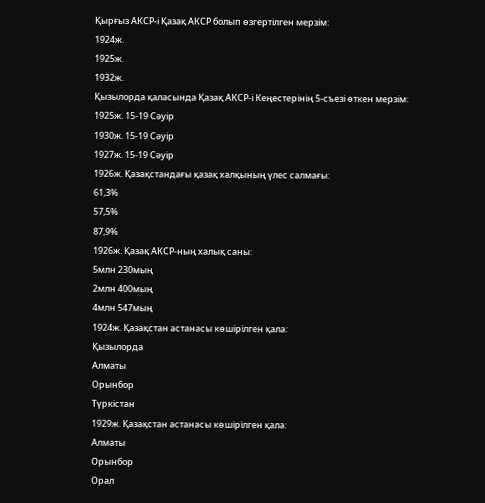Қырғыз АКСР-і Қазақ АКСР болып өзгертілген мерзім:
1924ж.
1925ж.
1932ж.
Қызылорда қаласында Қазақ АКСР-і Кеңестерінің 5-съезі өткен мерзім:
1925ж. 15-19 Сәуір
1930ж. 15-19 Сәуір
1927ж. 15-19 Сәуір
1926ж. Қазақстандағы қазақ халқының үлес салмағы:
61,3%
57,5%
87,9%
1926ж. Қазақ АКСР-ның халық саны:
5млн 230мың
2млн 400мың
4млн 547мың
1924ж. Қазақстан астанасы көшірілген қала:
Қызылорда
Алматы
Орынбор
Түркістан
1929ж. Қазақстан астанасы көшірілген қала:
Алматы
Орынбор
Орал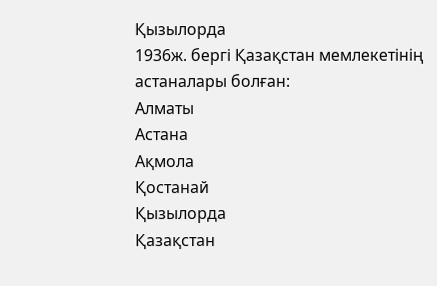Қызылорда
1936ж. бергі Қазақстан мемлекетінің астаналары болған:
Алматы
Астана
Ақмола
Қостанай
Қызылорда
Қазақстан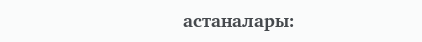астаналары: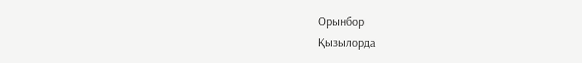Орынбор
Қызылорда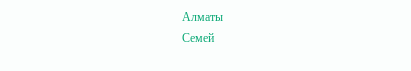Алматы
Семей